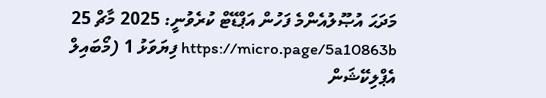މަދަޙަ އުޞޫލުއެންމެ ފަހުން އަޕްޑޭޓް ކުރެވުނީ: 2025 މާޗް 25 https://micro.page/5a10863b ފިޔަވަޅު 1 (މޯބައިލް އެޕްލިކޭޝަން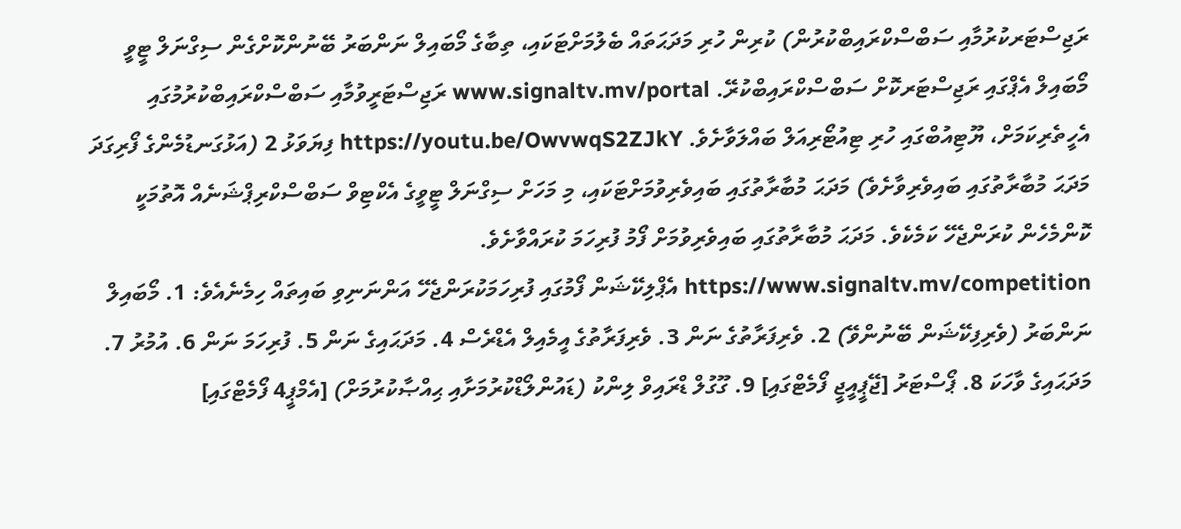ރަޖިސްޓަރކުރުމާއި ސަބްސްކްރައިބްކުރުން) ކުރިން ހުރި މަދަޙަތައް ބެލުމަށްޓަކައި، ތިބާގެ މޯބައިލް ނަންބަރު ބޭނުންކޮށްގެން ސިގްނަލް ޓީވީ މޯބައިލް އެޕްގައި ރަޖިސްޓަރކޮށް ސަބްސްކްރައިބްކުރޭ. www.signaltv.mv/portal ރަޖިސްޓަރީވުމާއި ސަބްސްކްރައިބްކުރުމުގައި އެހީތެރިކަމަށް، ޔޫޓިއުބްގައި ހުރި ޓިއުޓޯރިއަލް ބައްލަވާށެވެ. https://youtu.be/OwvwqS2ZJkY ފިޔަވަޅު 2 (އަޅުގަނޑުމެންގެ ފޯރިގަދަ މަދަޙަ މުބާރާތުގައި ބައިވެރިވާށެވެ) މަދަޙަ މުބާރާތުގައި ބައިވެރިވުމަށްޓަކައި، މި މަހަށް ސިގްނަލް ޓީވީގެ އެކްޓިވް ސަބްސްކްރިޕްޝަނެއް އޮތުމަކީ ކޮންމެހެން ކުރަންޖެހޭ ކަމެކެވެ. މަދަޙަ މުބާރާތުގައި ބައިވެރިވުމަށް ފޯމު ފުރިހަމަ ކުރައްވާށެވެ. https://www.signaltv.mv/competition އެޕްލިކޭޝަން ފޯމުގައި ފުރިހަމަކުރަންޖެހޭ އަންނަނިވި ބައިތައް ހިމެނެއެވެ: 1. މޯބައިލް ނަންބަރު (ވެރިފިކޭޝަން ބޭނުންވޭ) 2. ވެރިފަރާތުގެ ނަން 3. ވެރިފަރާތުގެ އީމެއިލް އެޑްރެސް 4. މަދަޙައިގެ ނަން 5. ފުރިހަމަ ނަން 6. އުމުރު 7. މަދަޙައިގެ ވާހަކަ 8. ޕޯސްޓަރު [ޖޭޕީއީޖީ ފޯމެޓްގައި] 9. ގޫގުލް ޑްރައިވް ލިންކު (ޑައުންލޯޑްކުރުމަށާއި ޙިއްޞާކުރުމަށް) [އެމްޕީ4 ފޯމެޓްގައި]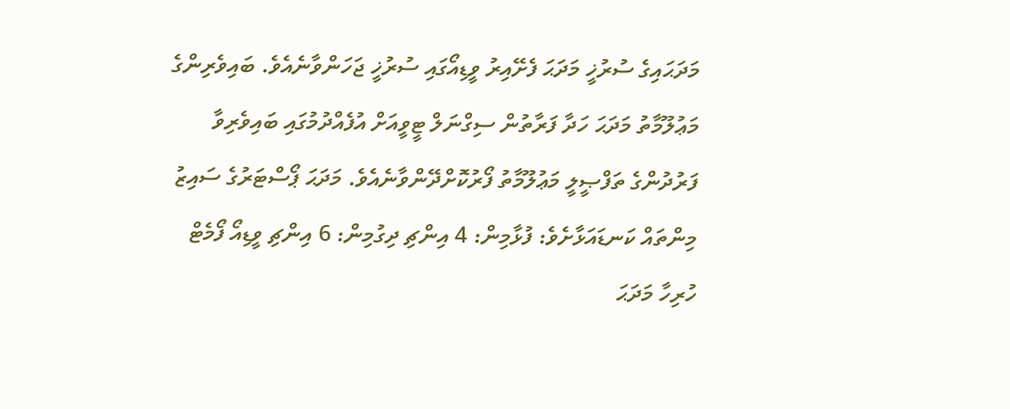މަދަޙައިގެ ސުރުޚީ މަދަޙަ ފެށޭއިރު ވީޑިއޯގައި ސުރުޚީ ޖަހަންވާނެއެވެ. ބައިވެރިންގެ މަޢުލޫމާތު މަދަޙަ ހަދާ ފަރާތުން ސިގްނަލް ޓީވީއަށް އުފެއްދުމުގައި ބައިވެރިވާ ފަރުދުންގެ ތަފްޞީލީ މަޢުލޫމާތު ފޯރުކޮށްދޭންވާނެއެވެ. މަދަޙަ ޕޯސްޓަރުގެ ސައިޒު މިންތައް ކަނޑައަޅާށެވެ: ފުޅާމިން: 4 އިންޗި ދިގުމިން: 6 އިންޗި ވީޑިއޯ ފޯމެޓް ހުރިހާ މަދަޙަ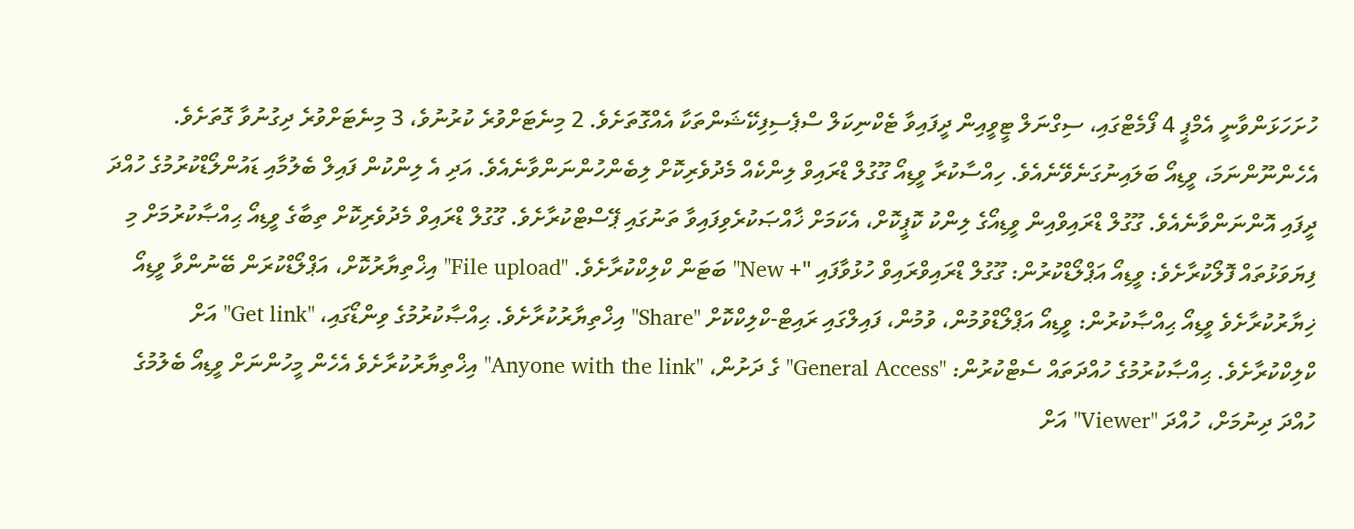ހުށަހަޅަންވާނީ އެމްޕީ 4 ފޯމެޓްގައި، ސިގްނަލް ޓީވީއިން ދީފައިވާ ޓެކްނިކަލް ސްޕެސިފިކޭޝަންތަކާ އެއްގޮތަށެވެ. 2 މިނެޓަށްވުރެ ކުރުނުވެ، 3 މިނެޓަށްވުރެ ދިގުނުވާ ގޮތަށެވެ. އެހެންނޫންނަމަ، ވީޑިއޯ ބަލައިނުގަނެވޭނެއެވެ. ހިއްސާކުރާ ވީޑިއޯ ގޫގުލް ޑްރައިވް ލިންކެއް މެދުވެރިކޮށް ލިބެންހުންނަންވާނެއެވެ. އަދި އެ ލިންކުން ފައިލް ބެލުމާއި ޑައުންލޯޑްކުރުމުގެ ހުއްދަ ދީފައި އޮންނަންވާނެއެވެ. ގޫގުލް ޑްރައިވްއިން ވީޑިއޯގެ ލިންކު ކޮޕީކޮށް، އެކަމަށް ޚާއްޞަކުރެވިފައިވާ ތަނުގައި ޕޭސްޓްކުރާށެވެ. ގޫގުލް ޑްރައިވް މެދުވެރިކޮށް ތިބާގެ ވީޑިއޯ ޙިއްޞާކުރުމަށް މި ފިޔަވަޅުތައް ފޮލޯކުރާށެވެ: ވީޑިއޯ އަޕްލޯޑްކުރުން: ގޫގުލް ޑްރައިވްރައިވް ހުޅުވާފައި "+ New" ބަޓަން ކްލިކްކުރާށެވެ. "File upload" އިޚްތިޔާރުކޮށް، އަޕްލޯޑްކުރަން ބޭނުންވާ ވީޑިއޯ ޚިޔާރުކުރާށެވެ ވީޑިއޯ ޙިއްޞާކުރުން: ވީޑިއޯ އަޕްލޯޑްވުމުން، ވުމުން، ފައިލްގައި ރައިޓް-ކްލިކްކޮށް "Share" އިޚްތިޔާރުކުރާށެވެ. ޙިއްޞާކުރުމުގެ ވިންޑޯގައި، "Get link" އަށް ކްލިކްކުރާށެވެ. ޙިއްޞާކުރުމުގެ ހުއްދަތައް ސެޓްކުރުން: "General Access" ގެ ދަށުން، "Anyone with the link" އިޚްތިޔާރުކުރާށެވެ އެހެން މީހުންނަށް ވީޑިއޯ ބެލުމުގެ ހުއްދަ ދިނުމަށް، ހުއްދަ "Viewer" އަށް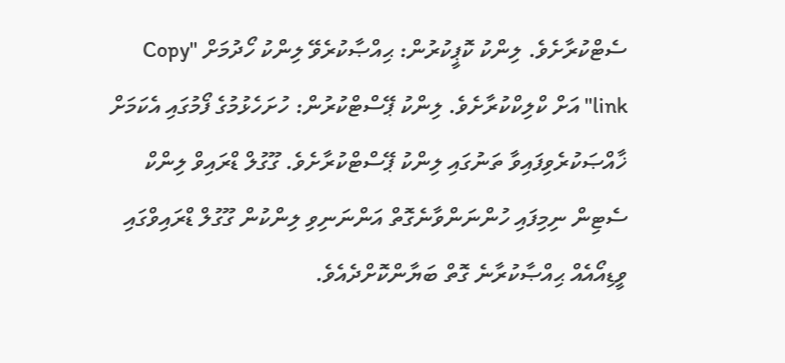ސެޓްކުރާށެވެ. ލިންކު ކޮޕީކުރުން: ޙިއްޞާކުރެވޭ ލިންކު ހޯދުމަށް "Copy link" އަށް ކްލިކްކުރާށެވެ. ލިންކު ޕޭސްޓްކުރުން: ހުށަހެޅުމުގެ ފޯމުގައި އެކަމަށް ޚާއްޞަކުރެވިފައިވާ ތަނުގައި ލިންކު ޕޭސްޓްކުރާށެވެ. ގޫގުލް ޑްރައިވް ލިންކް ސެޓިން ނިމިފައި ހުންނަންވާނެގޮތް އަންނަނިވި ލިންކުން ގޫގުލް ޑްރައިވްގައި ވީޑިއޯއެއް ޙިއްޞާކުރާނެ ގޮތް ބަޔާންކޮށްދެއެވެ.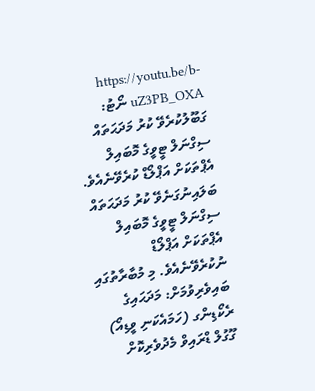https://youtu.be/b-uZ3PB_OXA ނޯޓު: ގަބޫލުކުރެވޭ ކުރު މަދަޙަތައް ސިގްނަލް ޓީވީގެ މޮބައިލް އެޕްތަކަށް އަޕްލޯޑް ކުރެވޭނެއެވެ. ބަލައިނުގަނެވޭ ކުރު މަދަޙަތައް ސިގްނަލް ޓީވީގެ މޮބައިލް އެޕްތަކަށް އަޕްލޯޑް ނުކުރެވޭނެއެވެ. މި މުބާރާތުގައި ބައިވެރިވުމަށް: މަދަޙައިގެ ރެކޯޑިންގ (ހަމައެކަނި ވީޑިއޯ) ގޫގުލް ޑްރައިވް މެދުވެރިކޮށް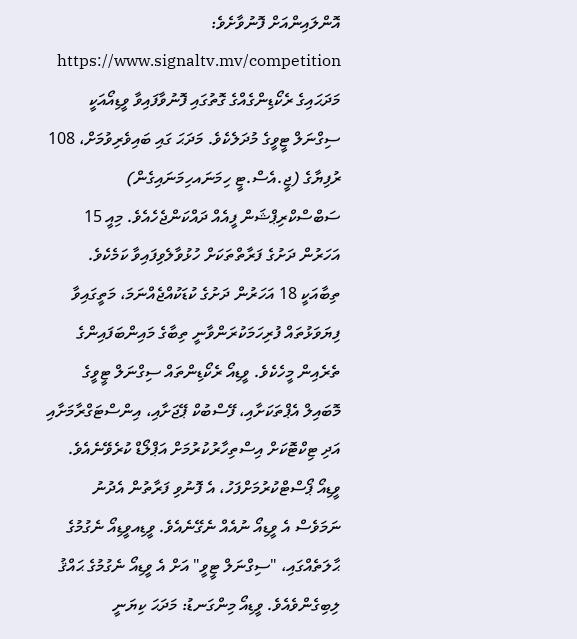އޮންލައިންއަށް ފޮނުވާށެވެ: https://www.signaltv.mv/competition މަދަޙައިގެ ރެކޯޑިންގެއްގެ ގޮތުގައި ފޮނުވާފައިވާ ވީޑިއޯއަކީ ސިގްނަލް ޓީވީގެ މުދަލެކެވެ. މަދަޙަ ގައި ބައިވެރިވުމަށް، 108 ރުފިޔާގެ (ޖީ.އެސް.ޓީ ހިމަނައހިމަނައިގެން) ސަބްސްކްރިޕްޝަން ފީއެއް ދައްކަންޖެހެއެވެ. މިއީ 15 އަހަރުން ދަށުގެ ފަރާތްތަކަށް ހުޅުވާލެވިފައިވާ ކަމެކެވެ. ތިބާއަކީ 18 އަހަރުން ދަށުގެ ކުޑަކުއްޖެއްނަމަ، މަތީގައިވާ ފިޔަވަޅުތައް ފުރިހަމަކުރަންވާނީ ތިބާގެ މައިންބަފައިންގެ ތެރެއިން މީހެކެވެ. ވީޑިއޯ ރެކޯޑިންތައް ސިގްނަލް ޓީވީގެ މޮބައިލް އެޕްތަކަށާއި، ފޭސްބުކް ޕޭޖަށާއި، އިންސްޓަގްރާމަށާއި އަދި ޓިކްޓޮކަށް އިސްތިހާރުކުރުމަށް އަޕްލޯޑް ކުރެވޭނެއެވެ. ވީޑިއޯ ޕޯސްޓްކުރުމަށްފަހު، އެ ފޮނުވި ފަރާތުން އެދުނު ނަމަވެސް އެ ވީޑިއޯ ނުއެއް ނެގޭނެއެވެ. ވީޑިއވީޑިއޯ ނެގުމުގެ ޙާލަތެއްގައި، "ސިގްނަލް ޓީވީ" އަށް އެ ވީޑިއޯ ނެގުމުގެ ޙައްޤު ލިބިގެންވެއެވެ. ވީޑިއޯ މިންގަނޑު: މަދަޙަ ކިޔަނީ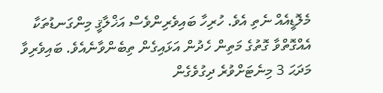މެލޮޑީއެއް ނެތި އެވެ. ހުރިހާ ބައިވެރިންވެސް އަޚްލާޤީ މިންގަނޑުތަކާ އެއްގޮތްވާ ގޮތުގެ މަތިން ހެދުން އަޅައިގެން ތިބެންވާނެއެވެ. ބައިވެރިވާ މަދަޙަ 3 މިނެޓަށްވުރެ ދިގުވެގެން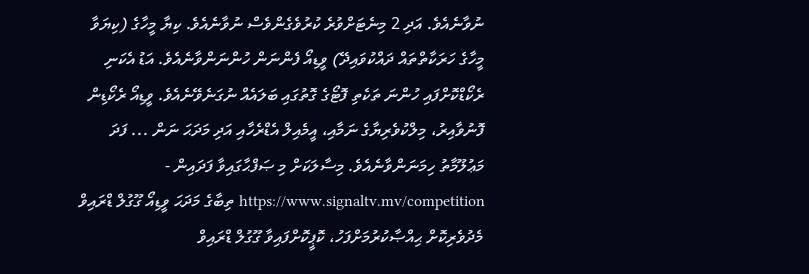ނުވާނެއެވެ. އަދި 2 މިނެޓަށްވުރެ ކުރުވެގެންވެސް ނުވާނެއެވެ. ކިޔާ މީހާގެ (ކިޔަވާ މީހާގެ ހަރަކާތްތައް ދައްކުވައިދޭ) ވީޑިއޯ ފެންނަން ހުންނަންވާނެއެވެ. އަޑު އެކަނި ރެކޯޑްކޮށްފައި ހުންނަ ތަކެތި ފޮޓޯގެ ގޮތުގައި ބަލައެއް ނުގަނެވޭނެއެވެ. ވީޑިއޯ ރެކޯޑިން ފޮނުވާއިރު، މިލްކުވެރިޔާގެ ނަމާއި، އީމެއިލް އެޑްރެހާއި އަދި މަދަޙަ ނަން ... ފަދަ މަޢުލޫމާތު ހިމަނަންވާނެއެވެ. މިސާލަކަށް މި ޞަފްޙާގައިވާ ފަދައިން - https://www.signaltv.mv/competition ތިބާގެ މަދަޙަ ވީޑިއޯ ގޫގުލް ޑްރައިވް މެދުވެރިކޮށް ޙިއްޞާކުރުމަށްފަހު، ކޮޕީކޮށްފައިވާ ގޫގުލް ޑްރައިވް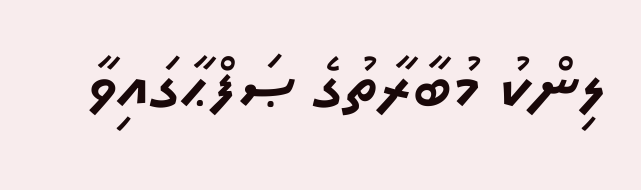ލިންކު މުބާރާތުގެ ޞަފްޙާގައިވާ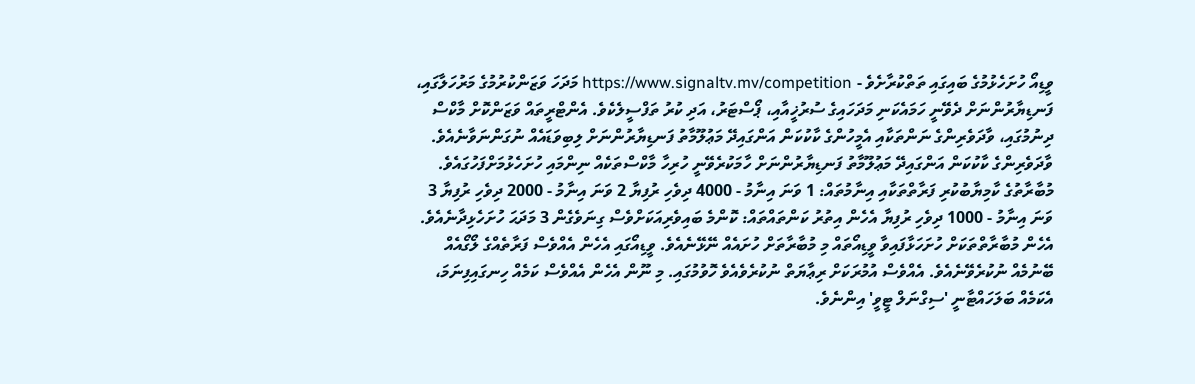ވީޑިއޯ ހުށަހެޅުމުގެ ބައިގައި ތަތްކުރާށެވެ - https://www.signaltv.mv/competition މަދަހަ ވަޒަންކުރުމުގެ މަރުހަލާގައި، ފަނޑިޔާރުންނަށް ދެވޭނީ ހަމައެކަނި މަދަހައިގެ ސުރުޚީއާއި، ޕޯސްޓަރު، އަދި ކުރު ތަފްސީލެކެވެ. އެންޓްރީތައް ވަޒަންކޮށް މާކްސް ދިނުމުގައި، ވާދަވެރިންގެ ނަންތަކާއި އެމީހުންގެ ކާކުކަން އަންގައިދޭ މަޢުލޫމާތު ފަނޑިޔާރުންނަށް ލިބިވަޑައެއް ނުގަންނަވާނެއެވެ. ވާދަވެރިންގެ ކާކުކަން އަންގައިދޭ މަޢުލޫމާތު ފަނޑިޔާރުންނަށް ހާމަކުރެވޭނީ ހުރިހާ މާކްސްތަކެއް ނިންމައި ހުށަހެޅުމަށްފަހުގައެވެ. މުބާރާތުގެ ކާމިޔާބުކުރި ފަރާތްތަކާއި އިނާމުތައް: 1 ވަނަ އިނާމު - 4000 ދިވެހި ރުފިޔާ 2 ވަނަ އިނާމު - 2000 ދިވެހި ރުފިޔާ 3 ވަނަ އިނާމު - 1000 ދިވެހި ރުފިޔާ އެހެން އިތުރު ކަންތައްތައް: ކޮންމެ ބައިވެރިއަކަށްވެސް ގިނަވެގެން 3 މަދަޙަ ހުށަހެޅިދާނެއެވެ. އެހެން މުބާރާތްތަކަށް ހުށަހަޅާފައިވާ ވީޑިއޯތައް މި މުބާރާތަށް ހުށައެއް ނޭޅޭނެއެވެ. ވީޑިއޯގައި އެހެން އެއްވެސް ފަރާތެއްގެ ލޯގޯއެއް ބޭނުމެއް ނުކުރެވޭނެއެވެ. އެއްވެސް އުމުރަކަށް ރިޢާޔަތް ނުކުރެވެއެވެ ހޮވުމުގައި. މި ނޫން އެހެން އެއްވެސް ކަމެއް ހިނގައިފިނަމަ، އެކަމެއް ބަލަހައްޓާނީ 'ސިގްނަލް ޓީވީ' އިންނެވެ.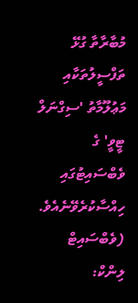މުބާރާތާ ގުޅޭ ތަފްސީލުތަކާއި މަޢުލޫމާތު 'ސިގްނަލް ޓީވީ' ގެ ވެބްސައިޓުގައި ހިއްސާކުރެވޭނެއެވެ. (ވެބްސައިޓް ލިންކް: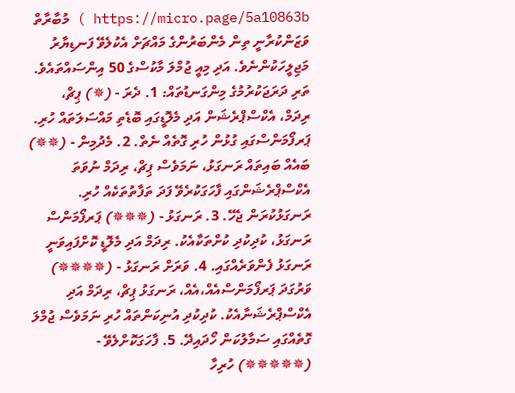https://micro.page/5a10863b ) މުބާރާތް ވަޒަންކުރާނީ ތިން މެންބަރުންގެ މައްޗަށް އެކުލެވޭ ފަނޑިޔާރު މަޖިލީހަކުންނެވެ. އަދި މިއީ ޖުމްލަ މާކުސްގެ 50 އިންސައްތައެވެ. ތަރި ދަރަޖަކުރުމުގެ މިންގަނޑުތައް: 1. ދެރަ - (✵) ޕިޗް، ރިދަމް، އެކްސްޕްރެޝަން އަދި މެލޮޑީގައި ބޮޑެތި މައްސަލަތައް ހުރި. ޕަރފޯމަންސްގައި ގުޅުން ހުރި ގޮތެއް ނެތް. 2. މެދުމިން - (✵✵) ބައެއް ބައިތައް ރަނގަޅު، ނަމަވެސް ޕިޗް، ރިދަމް ނުވަތަ އެކްސްޕްރެޝަންގައި ފާހަގަކުރެވޭ ފަދަ ތަފާތުތަކެއް ހުރި. ރަނގަޅުކުރަން ޖެހޭ. 3. ރަނގަޅު - (✵✵✵) ޕަރފޯމަންސް ރަނގަޅު، ކުދިކުދި ކުށްތަކާއެކު. ރިދަމް އަދި މެލޮޑީ ކޮށްފައިވަނީ ރަނގަޅު ފެންވަރެއްގައި. 4. ވަރަށް ރަނގަޅު - (✵✵✵✵) ވަރުގަދަ ޕަރފޯމަންސްއެއް،އެއް، ރަނގަޅު ޕިޗް، ރިދަމް އަދި އެކްސްޕްރެޝަނާއެކު. ކުދިކުދި އުނިކަންތައް ހުރި ނަމަވެސް ޖުމްލަ ގޮތެއްގައި ސަމާލުކަން ހޯދައިދޭ. 5. ފާހަގަކޮށްލެވޭ - (✵✵✵✵✵) ހުރިހާ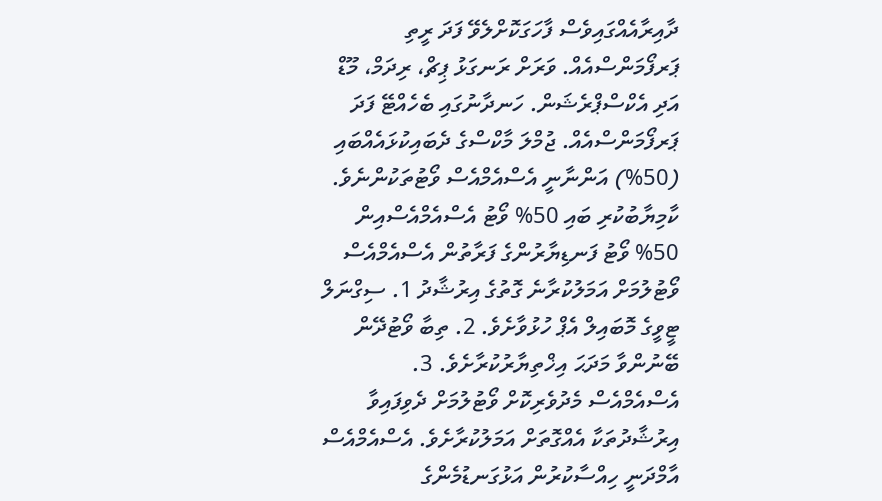ދާއިރާއެއްގައިވެސް ފާހަގަކޮށްލެވޭ ފަދަ ރީތި ޕަރފޯމަންސްއެއް. ވަރަށް ރަނގަޅު ޕިޗް، ރިދަމް، މޫޑް އަދި އެކްސްޕްރެޝަން. ހަނދާނުގައި ބެހެއްޓޭ ފަދަ ޕަރފޯމަންސްއެއް. ޖުމްލަ މާކްސްގެ ދެބައިކުޅައެއްބައި (50%) އަންނާނީ އެސްއެމްއެސް ވޯޓުތަކުންނެވެ. ކާމިޔާބުކުރި ބައި 50% ވޯޓު އެސްއެމްއެސްއިން 50% ވޯޓު ފަނޑިޔާރުންގެ ފަރާތުން އެސްއެމްއެސް ވޯޓުލުމަށް އަމަލުކުރާނެ ގޮތުގެ އިރުޝާދު 1. ސިގްނަލް ޓީވީގެ މޮބައިލް އެޕް ހުޅުވާށެވެ. 2. ތިބާ ވޯޓުދޭން ބޭނުންވާ މަދަޙަ އިޚްތިޔާރުކުރާށެވެ. 3. އެސްއެމްއެސް މެދުވެރިކޮށް ވޯޓުލުމަށް ދެވިފައިވާ އިރުޝާދުތަކާ އެއްގޮތަށް އަމަލުކުރާށެވެ. އެސްއެމްއެސް އާމްދަނީ ހިއްސާކުރުން އަޅުގަނޑުމެންގެ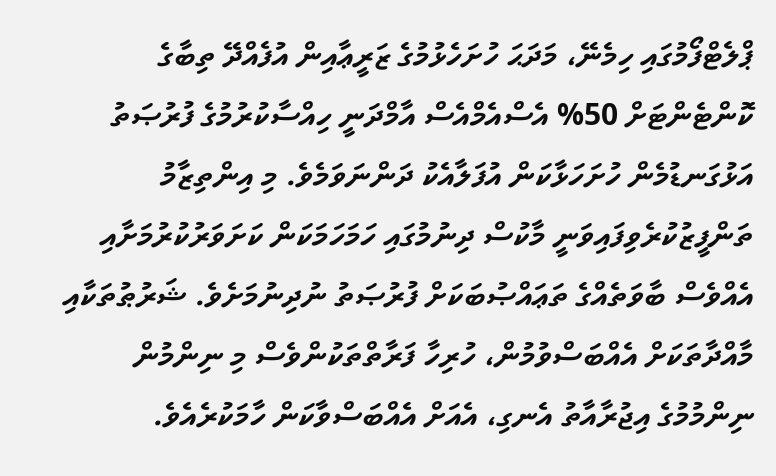ޕްލެޓްފޯމުގައި ހިމެނޭ، މަދަޙަ ހުށަހެޅުމުގެ ޒަރީޢާއިން އުފެއްދޭ ތިބާގެ ކޮންޓެންޓަށް 50% އެސްއެމްއެސް އާމްދަނީ ހިއްސާކުރުމުގެ ފުރުޞަތު އަޅުގަނޑުމެން ހުށަހަޅާކަން އުފަލާއެކު ދަންނަވަމެވެ. މި އިންތިޒާމު ތަންފީޒުކުރެވިފައިވަނީ މާކުސް ދިނުމުގައި ހަމަހަމަކަން ކަށަވަރުކުރުމަށާއި އެއްވެސް ބާވަތެއްގެ ތަޢައްޞުބަކަށް ފުރުޞަތު ނުދިނުމަށެވެ. ޝަރުޠުތަކާއި މާއްދާތަކަށް އެއްބަސްވުމުން، ހުރިހާ ފަރާތްތަކުންވެސް މި ނިންމުން ނިންމުމުގެ އިޖުރާއާތު އެނގި، އެއަށް އެއްބަސްވާކަން ހާމަކުރެއެވެ.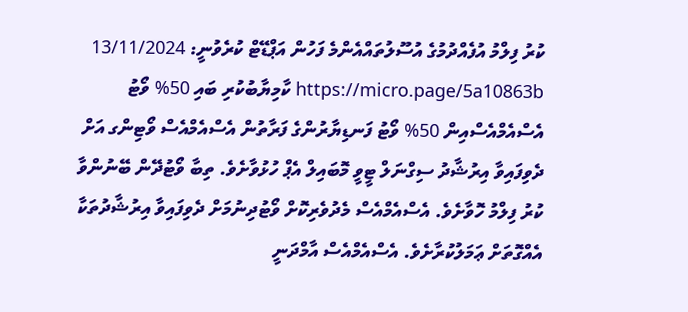ކުރު ފިލްމު އުފެއްދުމުގެ އުސޫލުތައްއެންމެ ފަހުން އަޕްޑޭޓް ކުރެވުނީ: 13/11/2024 https://micro.page/5a10863b ކާމިޔާބުކުރި ބައި 50% ވޯޓު އެސްއެމްއެސްއިން 50% ވޯޓު ފަނޑިޔާރުންގެ ފަރާތުން އެސްއެމްއެސް ވޯޓިންގ އަށް ދެވިފައިވާ އިރުޝާދު ސިގްނަލް ޓީވީ މޮބައިލް އެޕް ހުޅުވާށެވެ. ތިބާ ވޯޓުދޭން ބޭނުންވާ ކުރު ފިލްމު ހޮވާށެވެ. އެސްއެމްއެސް މެދުވެރިކޮށް ވޯޓުދިނުމަށް ދެވިފައިވާ އިރުޝާދުތަކާ އެއްގޮތަށް ޢަމަލުކުރާށެވެ. އެސްއެމްއެސް އާމްދަނީ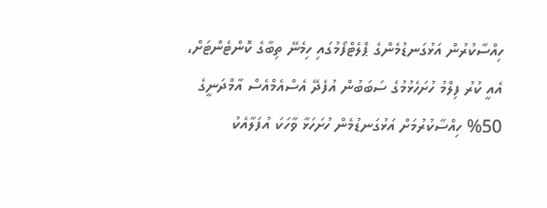ހިއްސާކުރުން އަޅުގަނޑުމެންގެ ޕްލެޓްފޯމުގައި ހިމެނޭ ތިބާގެ ކޮންޓެންޓަށް، އެއީ ކުރު ފިލްމު ހުށަހެޅުމުގެ ސަބަބުން އުފެދޭ އެސްއެމްއެސް އާމްދަނީގެ 50% ހިއްސާކުރުމަށް އަޅުގަނޑުމެން ހުށަހަޅާ ވާހަކަ އުފަލާއެކު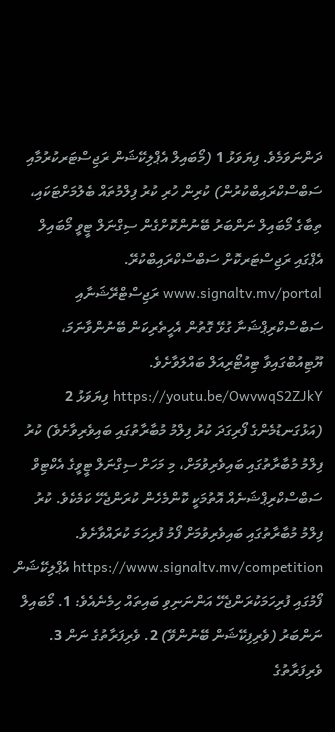ދަންނަވަމެވެ. ފިޔަވަޅު 1 (މޯބައިލް އެޕްލިކޭޝަން ރަޖިސްޓަރކުރުމާއި ސަބްސްކްރައިބްކުރުން) ކުރިން ހުރި ކުރު ފިލްމުތައް ބެލުމަށްޓަކައި، ތިބާގެ މޯބައިލް ނަންބަރު ބޭނުންކޮށްގެން ސިގްނަލް ޓީވީ މޯބައިލް އެޕްގައި ރަޖިސްޓަރކޮށް ސަބްސްކްރައިބްކުރޭ. www.signaltv.mv/portal ރަޖިސްޓްރޭޝަނާއި ސަބްސްކްރިޕްޝަނާ ގުޅޭ ގޮތުން އެހީތެރިކަން ބޭނުންވާނަމަ، ޔޫޓިއުބްގައިވާ ޓިއުޓޯރިއަލް ބައްލަވާށެވެ. https://youtu.be/OwvwqS2ZJkY ފިޔަވަޅު 2 (އަޅުގަނޑުމެންގެ ފޯރިގަދަ ކުރު ފިލްމު މުބާރާތުގައި ބައިވެރިވާށެވެ) ކުރު ފިލްމު މުބާރާތުގައި ބައިވެރިވުމަށް، މި މަހަށް ސިގްނަލް ޓީވީގެ އެކްޓިވް ސަބްސްކްރިޕްޝަނެއް އޮތުމަކީ ކޮންމެހެން ކުރަންޖެހޭ ކަމެކެވެ. ކުރު ފިލްމު މުބާރާތުގައި ބައިވެރިވުމަށް ފޯމު ފުރިހަމަ ކުރައްވާށެވެ. https://www.signaltv.mv/competition އެޕްލިކޭޝަން ފޯމުގައި ފުރިހަމަކުރަންޖެހޭ އަންނަނިވި ބައިތައް ހިމެނެއެވެ: 1. މޯބައިލް ނަންބަރު (ވެރިފިކޭޝަން ބޭނުންވޭ) 2. ވެރިފަރާތުގެ ނަން 3. ވެރިފަރާތުގެ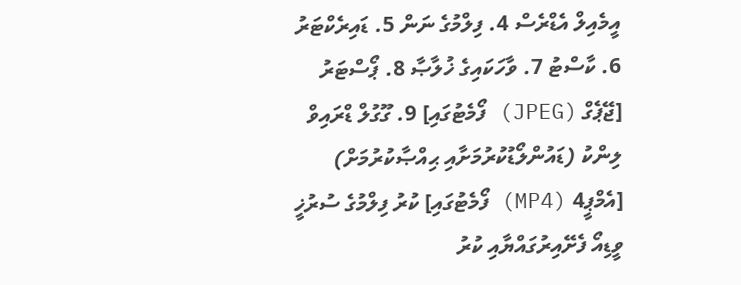އީމެއިލް އެޑްރެސް 4. ފިލްމުގެ ނަން 5. ޑައިރެކްޓަރު 6. ކާސްޓު 7. ވާހަކައިގެ ޚުލާޞާ 8. ޕޯސްޓަރު [ޖޭޕެގް (JPEG) ފޯމެޓުގައި] 9. ގޫގުލް ޑްރައިވް ލިންކު (ޑައުންލޯޑުކުރުމަށާއި ޙިއްޞާކުރުމަށް) [އެމްޕީ4 (MP4) ފޯމެޓުގައި] ކުރު ފިލްމުގެ ސުރުޚީ ވީޑިއޯ ފެށޭއިރުގައްޔާއި ކުރު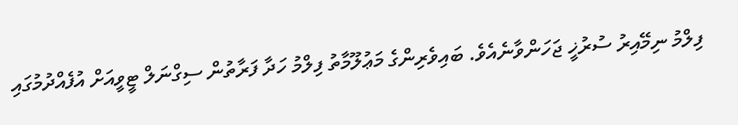ފިލްމު ނިމޭއިރު ސުރުޚީ ޖަހަންވާނެއެވެ. ބައިވެރިންގެ މަޢުލޫމާތު ފިލްމު ހަދާ ފަރާތުން ސިގްނަލް ޓީވީއަށް އުފެއްދުމުގައި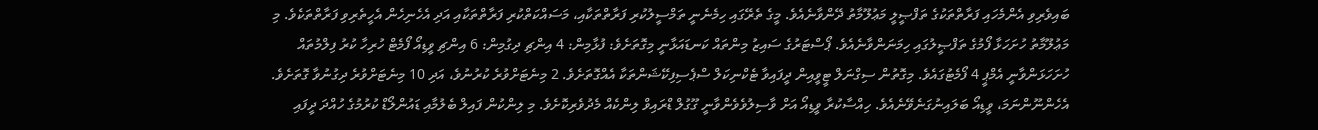ބައިވެރިވި އެންމެހައި ފަރާތްތަކުގެ ތަފްޞީލީ މަޢުލޫމާތު ދޭންވާނެއެވެ. މީގެ ތެރޭގައި ހިމެނެނީ ތަމްސީލުކުރި ފަރާތްތަކާއި، މަސައްކަތްކުރި ފަރާތްތަކާއި އަދި އެހެނިހެން އެހީތެރިވި ފަރާތްތަކެވެ. މި މަޢުލޫމާތު ހުށަހަޅާ ފޯމުގެ ތަފްޞީލުގައި ހިމަނަންވާނެއެވެ. ޕޯސްޓަރުގެ ސައިޒު މިންތައް ކަނޑައަޅާނީ މިގޮތަށެވެ: ފުޅާމިން: 4 އިންޗި ދިގުމިން: 6 އިންޗި ވީޑިއޯ ފޯމެޓް ހުރިހާ ކުރު ފިލްމުތައް ހުށަހަޅަންވާނީ އެމްޕީ 4 ފޯމެޓުގައެވެ. މިގޮތުން ސިގްނަލް ޓީވީއިން ދީފައިވާ ޓެކްނިކަލް ސްޕެސިފިކޭޝަންތަކާ އެއްގޮތަށެވެ. 2 މިނެޓަށްވުރެ ކުރުނުވެ، އަދި 10 މިނެޓަށްވުރެ ދިގުނުވާ ގޮތަށެވެ. އެހެންނޫންނަމަ، ވީޑިއޯ ބަލައިނުގަނެވޭނެއެވެ. ހިއްސާކުރާ ވީޑިއޯ އަށް ވާސިލުވެވެންވާނީ ގޫގުލް ޑްރައިވް ލިންކެއް މެދުވެރިކޮށެވެ. މި ލިންކުން ފައިލް ބެލުމާއި ޑައުންލޯޑް ކުރުމުގެ ހުއްދަ ދީފައި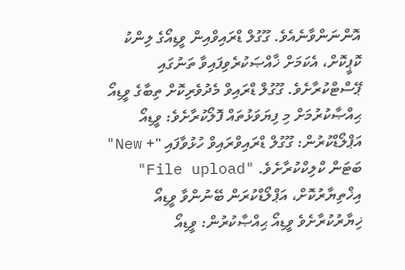އޮންނަންވާނެއެވެ. ގޫގުލް ޑްރައިވްއިން ވީޑިއޯގެ ލިންކު ކޮޕީކޮށް، އެކަމަށް ޚާއްޞަކުރެވިފައިވާ ތަނުގައި ޕޭސްޓްކުރާށެވެ. ގޫގުލް ޑްރައިވް މެދުވެރިކޮށް ތިބާގެ ވީޑިއޯ ޙިއްޞާކުރުމަށް މި ފިޔަވަޅުތައް ފޮލޯކުރާށެވެ: ވީޑިއޯ އަޕްލޯޑްކުރުން: ގޫގުލް ޑްރައިވްރައިވް ހުޅުވާފައި "+ New" ބަޓަން ކްލިކްކުރާށެވެ. "File upload" އިޚްތިޔާރުކޮށް، އަޕްލޯޑްކުރަން ބޭނުންވާ ވީޑިއޯ ޚިޔާރުކުރާށެވެ ވީޑިއޯ ޙިއްޞާކުރުން: ވީޑިއޯ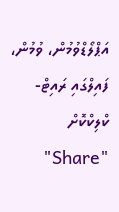އަޕްލޯޑްވުމުން، ވުމުން، ފައިލްގައި ރައިޓް-ކްލިކްކޮށް "Share"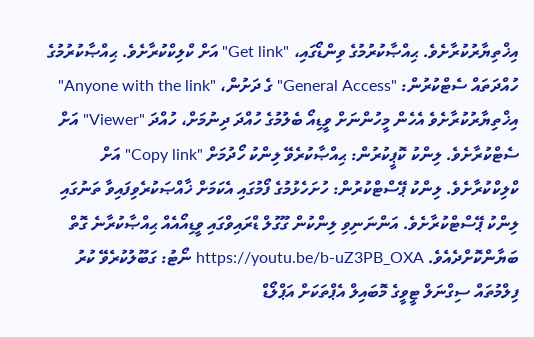އިޚްތިޔާރުކުރާށެވެ. ޙިއްޞާކުރުމުގެ ވިންޑޯގައި، "Get link" އަށް ކްލިކްކުރާށެވެ. ޙިއްޞާކުރުމުގެ ހުއްދަތައް ސެޓްކުރުން: "General Access" ގެ ދަށުން، "Anyone with the link" އިޚްތިޔާރުކުރާށެވެ އެހެން މީހުންނަށް ވީޑިއޯ ބެލުމުގެ ހުއްދަ ދިނުމަށް، ހުއްދަ "Viewer" އަށް ސެޓްކުރާށެވެ. ލިންކު ކޮޕީކުރުން: ޙިއްޞާކުރެވޭ ލިންކު ހޯދުމަށް "Copy link" އަށް ކްލިކްކުރާށެވެ. ލިންކު ޕޭސްޓްކުރުން: ހުށަހެޅުމުގެ ފޯމުގައި އެކަމަށް ޚާއްޞަކުރެވިފައިވާ ތަނުގައި ލިންކު ޕޭސްޓްކުރާށެވެ. އަންނަނިވި ލިންކުން ގޫގުލް ޑްރައިވްގައި ވީޑިއޯއެއް ޙިއްޞާކުރާނެ ގޮތް ބަޔާންކޮށްދެއެވެ. https://youtu.be/b-uZ3PB_OXA ނޯޓު: ގަބޫލުކުރެވޭ ކުރު ފިލްމުތައް ސިގްނަލް ޓީވީގެ މޮބައިލް އެޕްތަކަށް އަޕްލޯޑް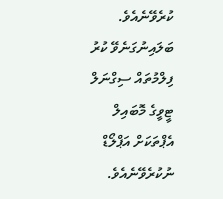ކުރެވޭނެއެވެ. ބަލައިނުގަނެވޭ ކުރު ފިލްމުތައް ސިގްނަލް ޓީވީގެ މޮބައިލް އެޕްތަކަށް އަޕްލޯޑް ނުކުރެވޭނެއެވެ.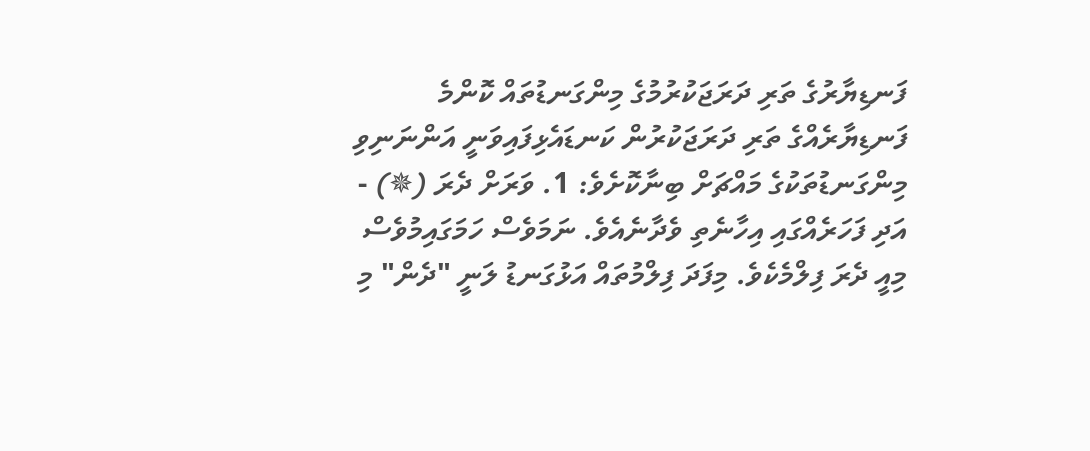ފަނޑިޔާރުގެ ތަރި ދަރަޖަކުރުމުގެ މިންގަނޑުތައް ކޮންމެ ފަނޑިޔާރެއްގެ ތަރި ދަރަޖަކުރުން ކަނޑައެޅިފައިވަނީ އަންނަނިވި މިންގަނޑުތަކުގެ މައްޗަށް ބިނާކޮށެވެ: 1. ވަރަށް ދެރަ (✵) - އަދި ފަހަރެއްގައި އިހާނެތި ވެދާނެއެވެ. ނަމަވެސް ހަމަގައިމުވެސް މިއީ ދެރަ ފިލްމެކެވެ. މިފަދަ ފިލްމުތައް އަޅުގަނޑު ލަނީ "ދެން" މި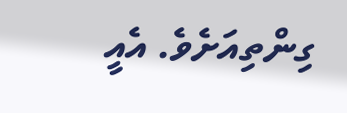ގިންތިއަށެވެ. އެއީ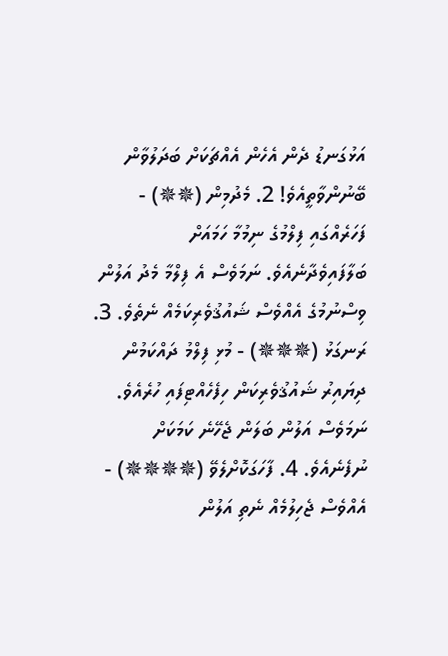އަޅުގަނޑު ދެން އެހެން އެއްޗަކަށް ބަދަލުވާން ބޭނުންވާތީއެވެ! 2. މެދުމިން (✵✵) - ފަހަރެއްގައި ފިލްމުގެ ނިމުމާ ހަމައަށް ބަލާފައިވެދާނެއެވެ. ނަމަވެސް އެ ފިލްމާ މެދު އަލުން ވިސްނުމުގެ އެއްވެސް ޝައުޤުވެރިކަމެއް ނެތެވެ. 3. ރަނގަޅު (✵✵✵) - މުޅި ފިލްމު ދައްކަމުން ދިޔައިރު ޝައުޤުވެރިކަން ހިފެހެއްޓިފައި ހުރެއެވެ. ނަމަވެސް އަލުން ބަލަން ޖެހޭނެ ކަމަކަށް ނުފެނެއެވެ. 4. ފާހަގަކޮށްލެވޭ (✵✵✵✵) - އެއްވެސް ޖެހިލުމެއް ނެތި އަލުން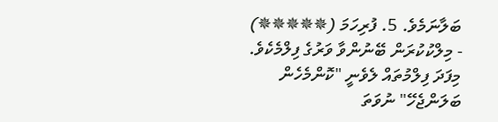ބަލާނަމެވެ. 5. ފުރިހަމަ (✵✵✵✵✵) - މިލްކުކުރަން ބޭނުންވާ ވަރުގެ ފިލްމެކެވެ. މިފަދަ ފިލްމުތައް ލެވެނީ "ކޮންމެހެން ބަލަންޖެހޭ" ނުވަތަ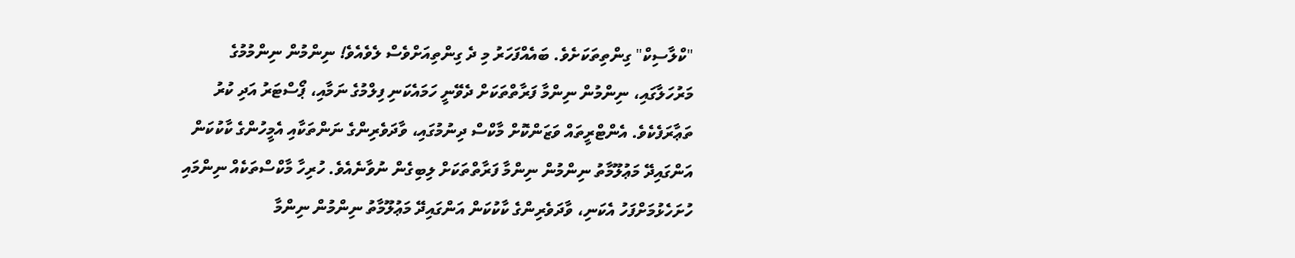"ކްލާސިކް" ގިންތިތަކަށެވެ. ބައެއްފަހަރު މި ދެ ގިންތިއަށްވެސް ލެވެއެވެ! ނިންމުން ނިންމުމުގެ މަރުހަލާގައި، ނިންމުން ނިންމާ ފަރާތްތަކަށް ދެވޭނީ ހަމައެކަނި ފިލްމުގެ ނަމާއި، ޕޯސްޓަރު އަދި ކުރު ތަޢާރަފެކެވެ. އެންޓްރީތައް ވަޒަންކޮށް މާކްސް ދިނުމުގައި، ވާދަވެރިންގެ ނަންތަކާއި އެމީހުންގެ ކާކުކަން އަންގައިދޭ މަޢުލޫމާތު ނިންމުން ނިންމާ ފަރާތްތަކަށް ލިބިގެން ނުވާނެއެވެ. ހުރިހާ މާކްސްތަކެއް ނިންމައި ހުށަހެޅުމަށްފަހު އެކަނި، ވާދަވެރިންގެ ކާކުކަން އަންގައިދޭ މަޢުލޫމާތު ނިންމުން ނިންމާ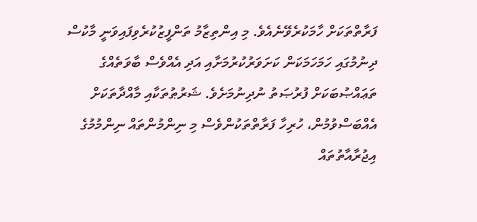ފަރާތްތަކަށް ހާމަކުރެވޭނެއެވެ. މި އިންތިޒާމު ތަންފީޒުކުރެވިފައިވަނީ މާކުސް ދިނުމުގައި ހަމަހަމަކަން ކަށަވަރުކުރުމަށާއި އަދި އެއްވެސް ބާވަތެއްގެ ތަޢައްޞުބަކަށް ފުރުޞަތު ނުދިނުމަށެވެ. ޝަރުޠުތަކާއި މާއްދާތަކަށް އެއްބަސްވުމުން، ހުރިހާ ފަރާތްތަކުންވެސް މި ނިންމުންތައް ނިންމުމުގެ އިޖުރާއާތުތައް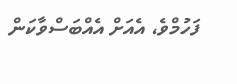ފަހުމްވެ، އެއަށް އެއްބަސްވާކަން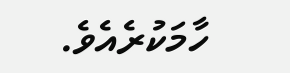ހާމަކުރެއެވެ.